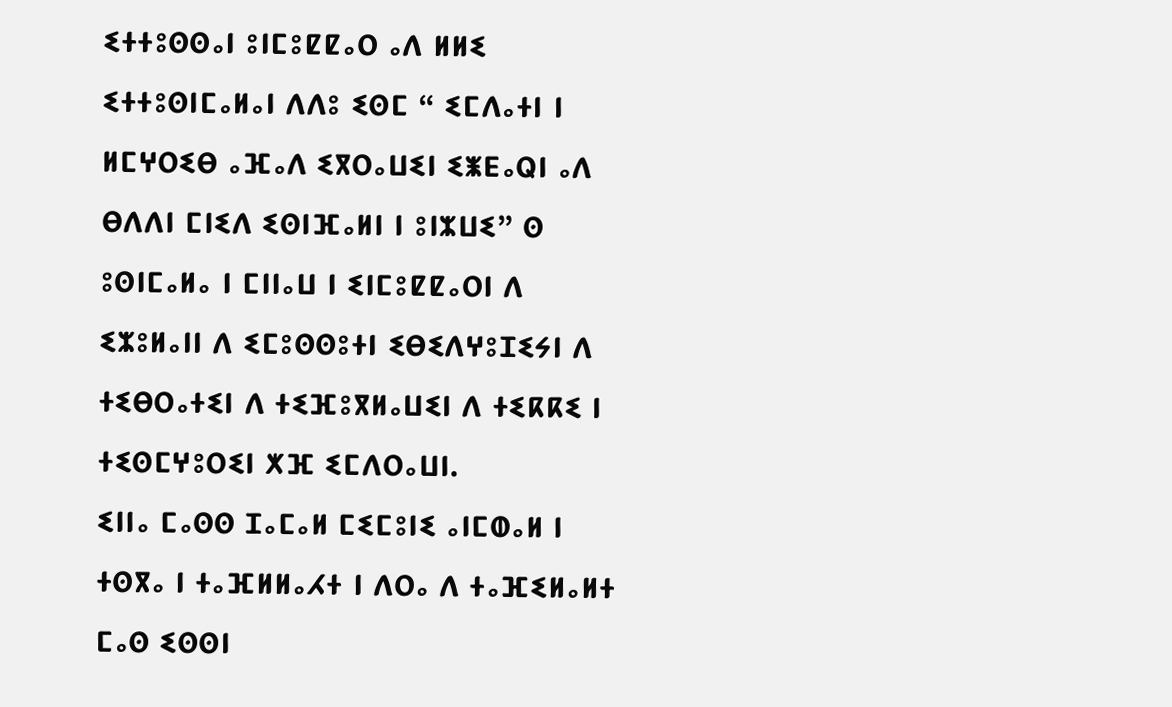ⵉⵜⵜⵓⵙⵙⴰⵏ ⵓⵏⵎⵓⵇⵇⴰⵔ ⴰⴷ ⵍⵍⵉ ⵉⵜⵜⵓⵙⵏⵎⴰⵍⴰⵏ ⴷⴷⵓ ⵉⵙⵎ “ ⵉⵎⴷⴰⵜⵏ ⵏ ⵍⵎⵖⵔⵉⴱ ⴰⴼⴰⴷ ⵉⴳⵔⴰⵡⵉⵏ ⵉⵥⴹⴰⵕⵏ ⴰⴷ ⴱⴷⴷⵏ ⵎⵏⵉⴷ ⵉⵙⵏⴼⴰⵍⵏ ⵏ ⵓⵏⵣⵡⵉ” ⵙ ⵓⵙⵏⵎⴰⵍⴰ ⵏ ⵎⵏⵏⴰⵡ ⵏ ⵉⵏⵎⵓⵇⵇⴰⵔⵏ ⴷ ⵉⵣⵓⵍⴰⵏⵏ ⴷ ⵉⵎⵓⵙⵙⵓⵜⵏ ⵉⴱⵉⴷⵖⵓⵊⵉⵢⵏ ⴷ ⵜⵉⴱⵔⴰⵜⵉⵏ ⴷ ⵜⵉⴼⵓⴳⵍⴰⵡⵉⵏ ⴷ ⵜⵉⴽⴽⵉ ⵏ ⵜⵉⵙⵎⵖⵓⵔⵉⵏ ⵅⴼ ⵉⵎⴷⵔⴰⵡⵏ.
ⵉⵏⵏⴰ ⵎⴰⵙⵙ ⵊⴰⵎⴰⵍ ⵎⵉⵎⵓⵏⵉ ⴰⵏⵎⵀⴰⵍ ⵏ ⵜⵙⴳⴰ ⵏ ⵜⴰⴼⵍⵍⴰⵃⵜ ⵏ ⴷⵔⴰ ⴷ ⵜⴰⴼⵉⵍⴰⵍⵜ ⵎⴰⵙ ⵉⵙⵙⵏ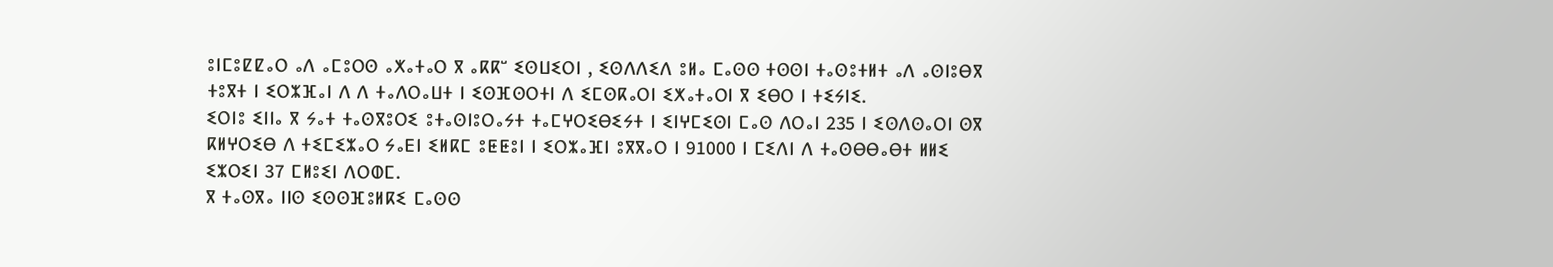ⵓⵏⵎⵓⵇⵇⴰⵔ ⴰⴷ ⴰⵎⵓⵔⵙ ⴰⵅⴰⵜⴰⵔ ⴳ ⴰⴽⴽⵯ ⵉⵙⵡⵉⵔⵏ , ⵉⵙⴷⴷⵉⴷ ⵓⵍⴰ ⵎⴰⵙⵙ ⵜⵙⵙⵏ ⵜⴰⵙⵓⵜⵍⵜ ⴰⴷ ⴰⵙⵏⵓⴱⴳ ⵜⵓⴳⵜ ⵏ ⵉⵔⵣⴼⴰⵏ ⴷ ⴷ ⵜⴰⴷⵔⴰⵡⵜ ⵏ ⵉⵙⴼⵙⵔⵜⵏ ⴷ ⵉⵎⵙⴽⴰⵔⵏ ⵉⵅⴰⵜⴰⵔⵏ ⴳ ⵉⴱⵔ ⵏ ⵜⵉⵢⵏⵉ.
ⵉⵔⵏⵓ ⵉⵏⵏⴰ ⴳ ⵢⴰⵜ ⵜⴰⵙⴳⵓⵔⵉ ⵓⵜⴰⵙⵏⵓⵔⴰⵢⵜ ⵜⴰⵎⵖⵔⵉⴱⵉⵢⵜ ⵏ ⵉⵏⵖⵎⵉⵙⵏ ⵎⴰⵙ ⴷⵔⴰⵏ 235 ⵏ ⵉⵙⴷⵙⴰⵔⵏ ⵙⴳ ⴽⵍⵖⵔⵉⴱ ⴷ ⵜⵉⵎⵉⵣⴰⵔ ⵢⴰⴹⵏ ⵉⵍⴽⵎ ⵓⵟⵟⵓⵏ ⵏ ⵉⵔⵣⴰⴼⵏ ⵓⴳⴳⴰⵔ ⵏ 91000 ⵏ ⵎⵉⴷⵏ ⴷ ⵜⴰⵙⴱⴱⴰⴱⵜ ⵍⵍⵉ ⵉⵣⵔⵉⵏ 37 ⵎⵍⵓⵉⵏ ⴷⵔⵀⵎ.
ⴳ ⵜⴰⵙⴳⴰ ⵏⵏⵙ ⵉⵙⵙⴼⵓⵍⴽⵉ ⵎⴰⵙⵙ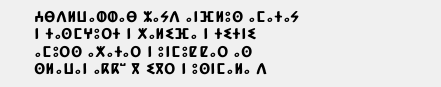ⵄⴱⴷⵍⵡⴰⵀⵀⴰⴱ ⵣⴰⵢⴷ ⴰⵏⴼⵍⵓⵙ ⴰⵎⴰⵜⴰⵢ ⵏ ⵜⴰⵙⵎⵖⵓⵔⵜ ⵏ ⵅⴰⵍⵉⴼⴰ ⵏ ⵜⵉⵜⵏⵉ ⴰⵎⵓⵔⵙ ⴰⵅⴰⵜⴰⵔ ⵏ ⵓⵏⵎⵓⵇⵇⴰⵔ ⴰⵙ ⵙⵍⴰⵡⴰⵏ ⴰⴽⴽⵯ ⴳ ⵉⴳⵔ ⵏ ⵓⵙⵏⵎⴰⵍⴰ ⴷ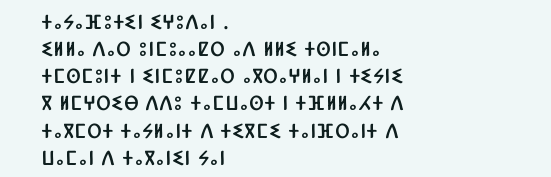ⵜⴰⵢⴰⴼⵓⵜⵉⵏ ⵉⵖⵓⴷⴰⵏ .
ⵉⵍⵍⴰ ⴷⴰⵔ ⵓⵏⵎⵓⴰⴰⵇⵔ ⴰⴷ ⵍⵍⵉ ⵜⵙⵏⵎⴰⵍⴰ ⵜⵎⵙⵎⵓⵏⵜ ⵏ ⵉⵏⵎⵓⵇⵇⴰⵔ ⴰⴳⵔⴰⵖⵍⴰⵏ ⵏ ⵜⵉⵢⵏⵉ ⴳ ⵍⵎⵖⵔⵉⴱ ⴷⴷⵓ ⵜⴰⵎⵡⴰⵙⵜ ⵏ ⵜⴼⵍⵍⴰⵃⵜ ⴷ ⵜⴰⴳⵎⵔⵜ ⵜⴰⵢⵍⴰⵏⵜ ⴷ ⵜⵉⴳⵎⵉ ⵜⴰⵏⴼⵔⴰⵏⵜ ⴷ ⵡⴰⵎⴰⵏ ⴷ ⵜⴰⴳⴰⵏⵉⵏ ⵢⴰⵏ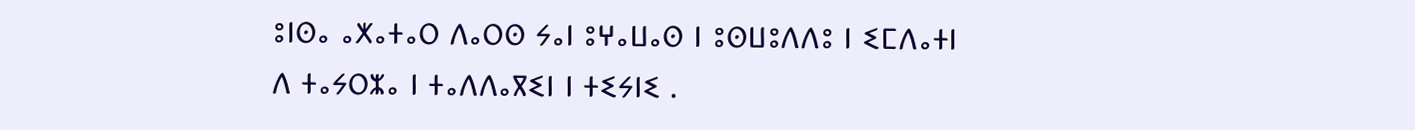ⵓⵏⵙⴰ ⴰⵅⴰⵜⴰⵔ ⴷⴰⵔⵙ ⵢⴰⵏ ⵓⵖⴰⵡⴰⵙ ⵏ ⵓⵙⵡⵓⴷⴷⵓ ⵏ ⵉⵎⴷⴰⵜⵏ ⴷ ⵜⴰⵢⵔⵣⴰ ⵏ ⵜⴰⴷⴷⴰⴳⵉⵏ ⵏ ⵜⵉⵢⵏⵉ .